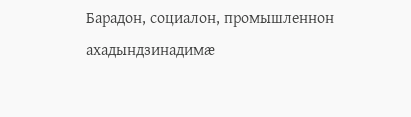Барадон, социалон, промышленнон ахадындзинадимæ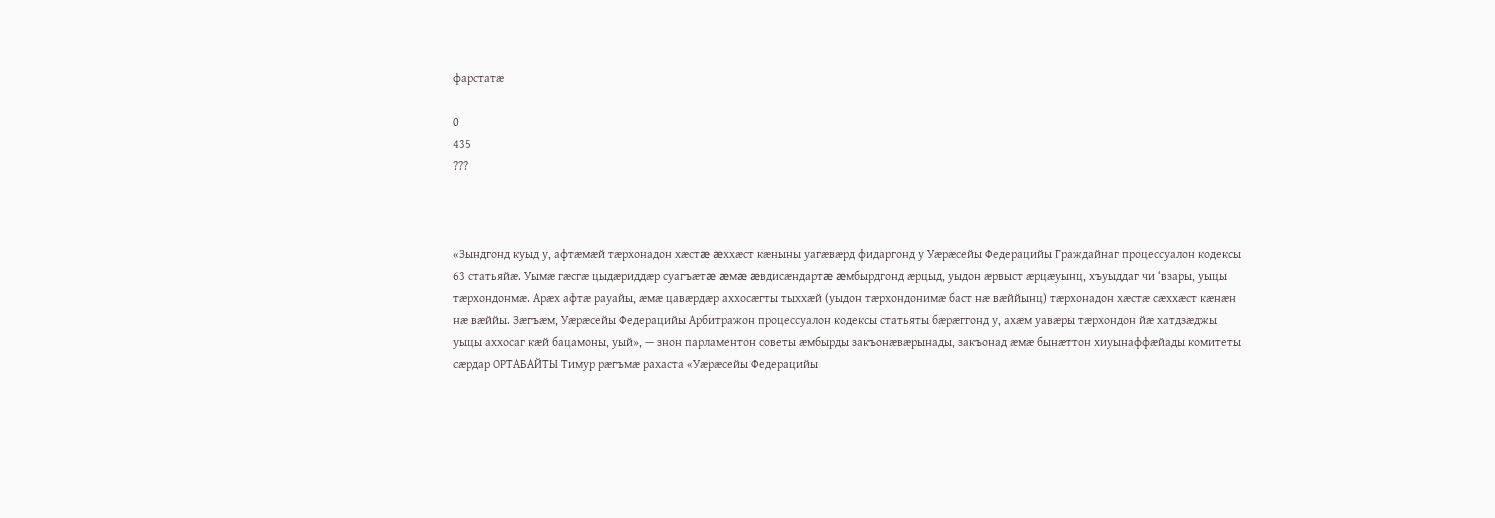фарстатæ

0
435
???



«Зындгонд куыд у, афтæмæй тæрхонадон хæстæ æххæст кæныны уагæвæрд фидаргонд у Уæрæсейы Федерацийы Граждайнаг процессуалон кодексы 63 статьяйæ. Уымæ гæсгæ цыдæриддæр суагъæтæ æмæ æвдисæндартæ æмбырдгонд æрцыд, уыдон æрвыст æрцæуынц, хъуыддаг чи ‘взары, уыцы тæрхондонмæ. Арæх афтæ рауайы, æмæ цавæрдæр аххосæгты тыххæй (уыдон тæрхондонимæ баст нæ вæййынц) тæрхонадон хæстæ сæххæст кæнæн нæ вæййы. Зæгъæм, Уæрæсейы Федерацийы Арбитражон процессуалон кодексы статьяты бæрæггонд у, ахæм уавæры тæрхондон йæ хатдзæджы уыцы аххосаг кæй бацамоны, уый», — знон парламентон советы æмбырды закъонæвæрынады, закъонад æмæ бынæттон хиуынаффæйады комитеты сæрдар ОРТАБАЙТЫ Тимур рæгъмæ рахаста «Уæрæсейы Федерацийы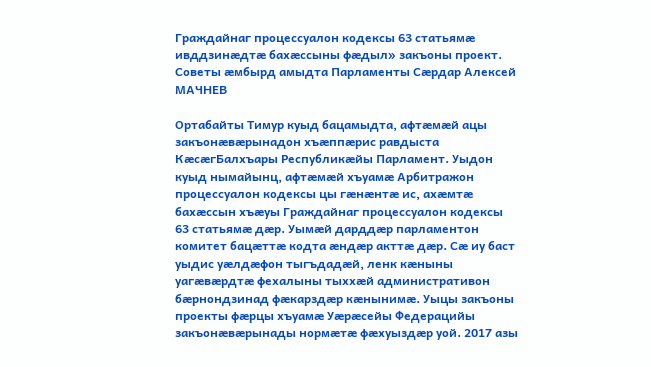Граждайнаг процессуалон кодексы 63 статьямæ ивддзинæдтæ бахæссыны фæдыл» закъоны проект. Советы æмбырд амыдта Парламенты Сæрдар Алексей МАЧНЕВ

Ортабайты Тимур куыд бацамыдта, афтæмæй ацы закъонæвæрынадон хъæппæрис равдыста КæсæгБалхъары Республикæйы Парламент. Уыдон куыд нымайынц, афтæмæй хъуамæ Арбитражон процессуалон кодексы цы гæнæнтæ ис, ахæмтæ бахæссын хъæуы Граждайнаг процессуалон кодексы 63 статьямæ дæр. Уымæй дарддæр парламентон комитет бацæттæ кодта æндæр акттæ дæр. Сæ иу баст уыдис уæлдæфон тыгъдадæй, ленк кæныны уагæвæрдтæ фехалыны тыххæй административон бæрнондзинад фæкарздæр кæнынимæ. Уыцы закъоны проекты фæрцы хъуамæ Уæрæсейы Федерацийы закъонæвæрынады нормæтæ фæхуыздæр уой. 2017 азы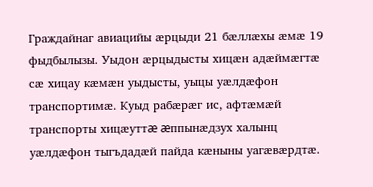Граждайнаг авиацийы æрцыди 21 бæллæхы æмæ 19 фыдбылызы. Уыдон æрцыдысты хицæн адæймæгтæ сæ хицау кæмæн уыдысты, уыцы уæлдæфон транспортимæ. Куыд рабæрæг ис, афтæмæй транспорты хицæуттæ æппынæдзух халынц уæлдæфон тыгъдадæй пайда кæныны уагæвæрдтæ.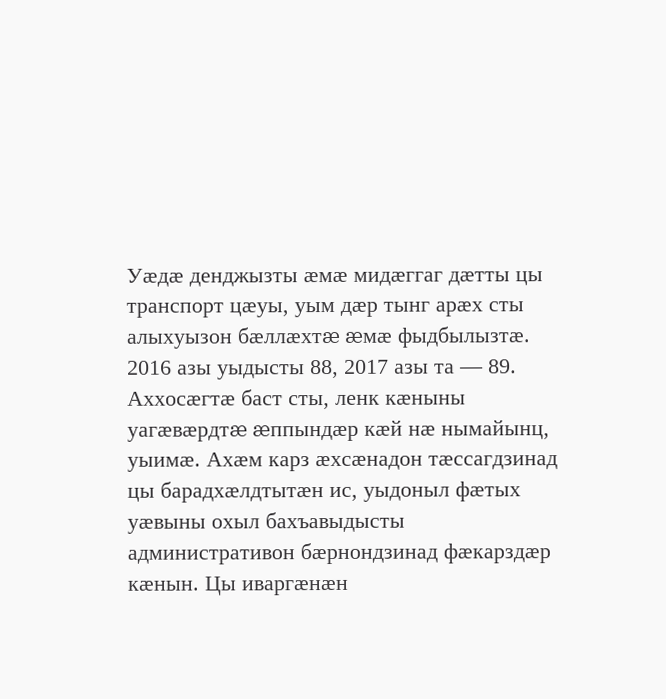Уæдæ денджызты æмæ мидæггаг дæтты цы транспорт цæуы, уым дæр тынг арæх сты алыхуызон бæллæхтæ æмæ фыдбылызтæ. 2016 азы уыдысты 88, 2017 азы та — 89. Аххосæгтæ баст сты, ленк кæныны уагæвæрдтæ æппындæр кæй нæ нымайынц, уыимæ. Ахæм карз æхсæнадон тæссагдзинад цы барадхæлдтытæн ис, уыдоныл фæтых уæвыны охыл бахъавыдысты административон бæрнондзинад фæкарздæр кæнын. Цы иваргæнæн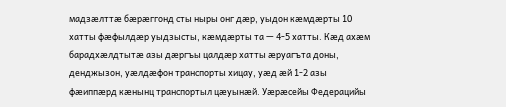мадзæлттæ бæрæггонд сты ныры онг дæр, уыдон кæмдæрты 10 хатты фæфылдæр уыдзысты, кæмдæрты та — 4-5 хатты. Кæд ахæм барадхæлдтытæ азы дæргъы цалдæр хатты æруагъта доны, денджызон, уæлдæфон транспорты хицау, уæд æй 1-2 азы фæиппæрд кæнынц транспортыл цæуынæй. Уæрæсейы Федерацийы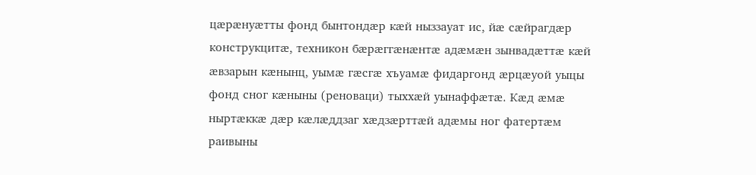цæрæнуæтты фонд бынтондæр кæй ныззауат ис, йæ сæйрагдæр конструкцитæ, техникон бæрæггæнæнтæ адæмæн зынвадæттæ кæй æвзарын кæнынц, уымæ гæсгæ хъуамæ фидаргонд æрцæуой уыцы фонд сног кæныны (реноваци) тыххæй уынаффæтæ. Кæд æмæ ныртæккæ дæр кæлæддзаг хæдзæрттæй адæмы ног фатертæм раивыны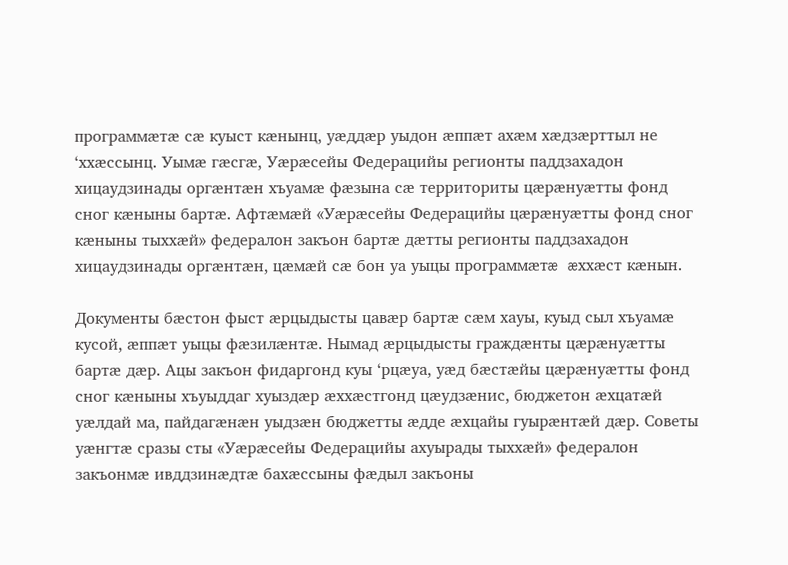программæтæ сæ куыст кæнынц, уæддæр уыдон æппæт ахæм хæдзæрттыл не ‘ххæссынц. Уымæ гæсгæ, Уæрæсейы Федерацийы регионты паддзахадон хицаудзинады оргæнтæн хъуамæ фæзына сæ территориты цæрæнуæтты фонд сног кæныны бартæ. Афтæмæй «Уæрæсейы Федерацийы цæрæнуæтты фонд сног кæныны тыххæй» федералон закъон бартæ дæтты регионты паддзахадон хицаудзинады оргæнтæн, цæмæй сæ бон уа уыцы программæтæ æххæст кæнын.

Документы бæстон фыст æрцыдысты цавæр бартæ сæм хауы, куыд сыл хъуамæ кусой, æппæт уыцы фæзилæнтæ. Нымад æрцыдысты граждæнты цæрæнуæтты бартæ дæр. Ацы закъон фидаргонд куы ‘рцæуа, уæд бæстæйы цæрæнуæтты фонд сног кæныны хъуыддаг хуыздæр æххæстгонд цæудзæнис, бюджетон æхцатæй уæлдай ма, пайдагæнæн уыдзæн бюджетты æдде æхцайы гуырæнтæй дæр. Советы уæнгтæ сразы сты «Уæрæсейы Федерацийы ахуырады тыххæй» федералон закъонмæ ивддзинæдтæ бахæссыны фæдыл закъоны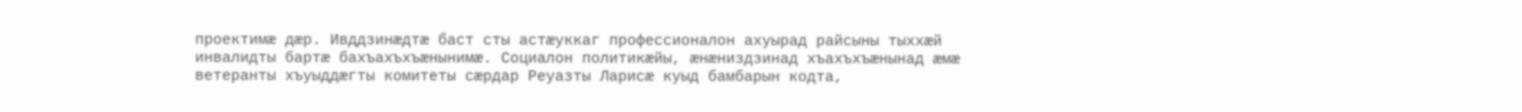проектимæ дæр. Ивддзинæдтæ баст сты астæуккаг профессионалон ахуырад райсыны тыххæй инвалидты бартæ бахъахъхъæнынимæ. Социалон политикæйы, æнæниздзинад хъахъхъæнынад æмæ ветеранты хъуыддæгты комитеты сæрдар Реуазты Ларисæ куыд бамбарын кодта,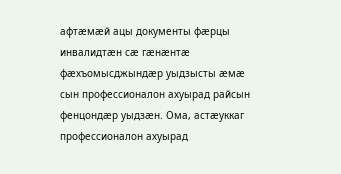афтæмæй ацы документы фæрцы инвалидтæн сæ гæнæнтæ фæхъомысджындæр уыдзысты æмæ сын профессионалон ахуырад райсын фенцондæр уыдзæн. Ома, астæуккаг профессионалон ахуырад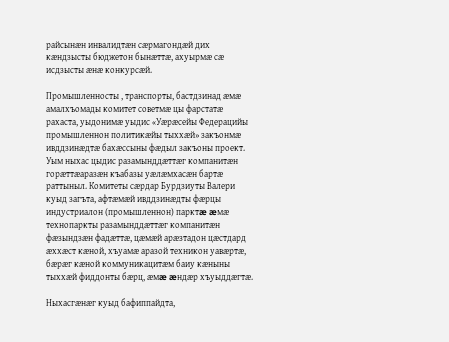райсынæн инвалидтæн сæрмагондæй дих кæндзысты бюджетон бынæттæ, ахуырмæ сæ исдзысты æнæ конкурсæй.

Промышленносты , транспорты, бастдзинад æмæ амалхъомады комитет советмæ цы фарстатæ рахаста, уыдонимæ уыдис «Уæрæсейы Федерацийы промышленнон политикæйы тыххæй» закъонмæ ивддзинæдтæ бахæссыны фæдыл закъоны проект. Уым ныхас цыдис разамынддæттæг компанитæн горæттæаразæн къабазы уæлæмхасæн бартæ раттыныл. Комитеты сæрдар Бурдзиуты Валери куыд загъта, афтæмæй ивддзинæдты фæрцы индустриалон (промышленнон) парктæ æмæ технопаркты разамынддæттæг компанитæн фæзындзæн фадæттæ, цæмæй арæзтадон цæстдард æххæст кæной, хъуамæ аразой техникон уавæртæ, бæрæг кæной коммуникацитæм баиу кæныны тыххæй фиддонты бæрц, æмæ æндæр хъуыддæгтæ.

Ныхасгæнæг куыд бафиппайдта,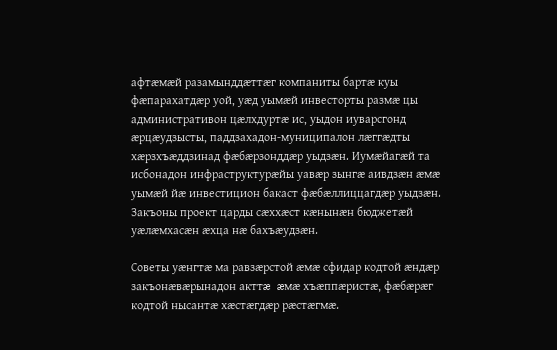афтæмæй разамынддæттæг компаниты бартæ куы фæпарахатдæр уой, уæд уымæй инвесторты размæ цы административон цæлхдуртæ ис, уыдон иуварсгонд æрцæудзысты, паддзахадон-муниципалон лæггæдты хæрзхъæддзинад фæбæрзонддæр уыдзæн. Иумæйагæй та исбонадон инфраструктурæйы уавæр зынгæ аивдзæн æмæ уымæй йæ инвестицион бакаст фæбæллиццагдæр уыдзæн. Закъоны проект царды сæххæст кæнынæн бюджетæй уæлæмхасæн æхца нæ бахъæудзæн.

Советы уæнгтæ ма равзæрстой æмæ сфидар кодтой æндæр закъонæвæрынадон акттæ æмæ хъæппæристæ, фæбæрæг кодтой нысантæ хæстæгдæр рæстæгмæ.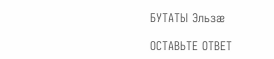БУТАТЫ Эльзæ

ОСТАВЬТЕ ОТВЕТ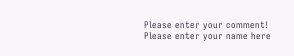Please enter your comment!
Please enter your name here